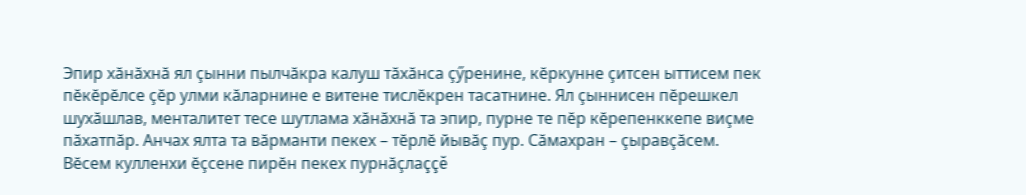Эпир хăнăхнă ял çынни пылчăкра калуш тăхăнса çӳренине, кĕркунне çитсен ыттисем пек пĕкĕрĕлсе çĕр улми кăларнине е витене тислĕкрен тасатнине. Ял çыннисен пĕрешкел шухăшлав, менталитет тесе шутлама хăнăхнă та эпир, пурне те пĕр кĕрепенккепе виçме пăхатпăр. Анчах ялта та вăрманти пекех – тĕрлĕ йывăç пур. Сăмахран – çыравçăсем. Вĕсем кулленхи ĕçсене пирĕн пекех пурнăçлаççĕ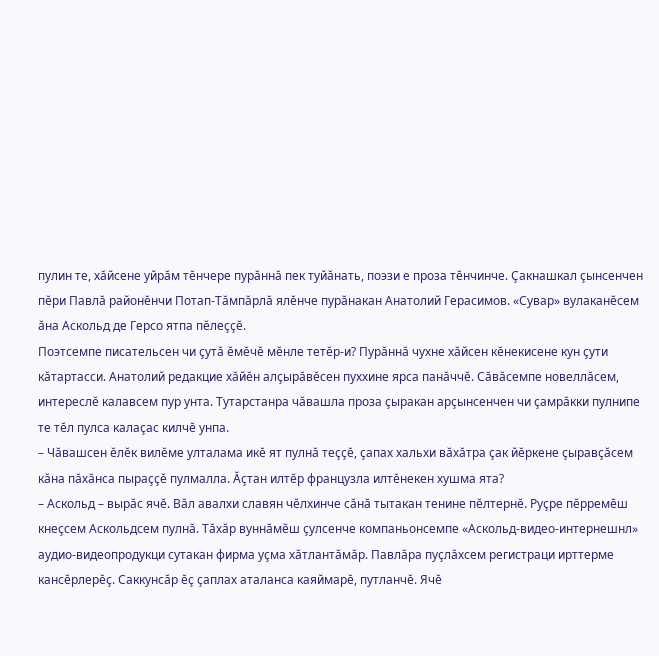пулин те, хăйсене уйрăм тĕнчере пурăннă пек туйăнать, поэзи е проза тĕнчинче. Çакнашкал çынсенчен пĕри Павлă районĕнчи Потап-Тăмпăрлă ялĕнче пурăнакан Анатолий Герасимов. «Сувар» вулаканĕсем ăна Аскольд де Герсо ятпа пĕлеççĕ.
Поэтсемпе писательсен чи çутă ĕмĕчĕ мĕнле тетĕр-и? Пурăннă чухне хăйсен кĕнекисене кун çути кăтартасси. Анатолий редакцие хăйĕн алçырăвĕсен пуххине ярса панăччĕ. Сăвăсемпе новеллăсем, интереслĕ калавсем пур унта. Тутарстанра чăвашла проза çыракан арçынсенчен чи çамрăкки пулнипе те тĕл пулса калаçас килчĕ унпа.
– Чăвашсен ĕлĕк вилĕме улталама икĕ ят пулнă теççĕ, çапах хальхи вăхăтра çак йĕркене çыравçăсем кăна пăхăнса пыраççĕ пулмалла. Ăçтан илтĕр французла илтĕнекен хушма ята?
– Аскольд – вырăс ячĕ. Вăл авалхи славян чĕлхинче сăнă тытакан тенине пĕлтернĕ. Руçре пĕрремĕш кнеçсем Аскольдсем пулнă. Тăхăр вуннăмĕш çулсенче компаньонсемпе «Аскольд-видео-интернешнл» аудио-видеопродукци сутакан фирма уçма хăтлантăмăр. Павлăра пуçлăхсем регистраци ирттерме кансĕрлерĕç. Саккунсăр ĕç çаплах аталанса каяймарĕ, путланчĕ. Ячĕ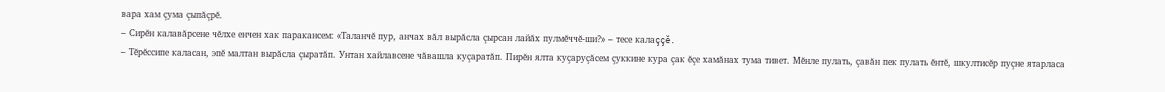вара хам çума çыпăçрĕ.
– Сирĕн калавăрсене чĕлхе енчен хак паракансем: «Таланчĕ пур, анчах вăл вырăсла çырсан лайăх пулмĕччĕ-ши?» – тесе калаççĕ.
– Тĕрĕссипе каласан, эпĕ малтан вырăсла çыратăп. Унтан хайлавсене чăвашла куçаратăп. Пирĕн ялта куçаруçăсем çуккине кура çак ĕçе хамăнах тума тивет. Мĕнле пулать, çавăн пек пулать ĕнтĕ, шкултисĕр пуçне ятарласа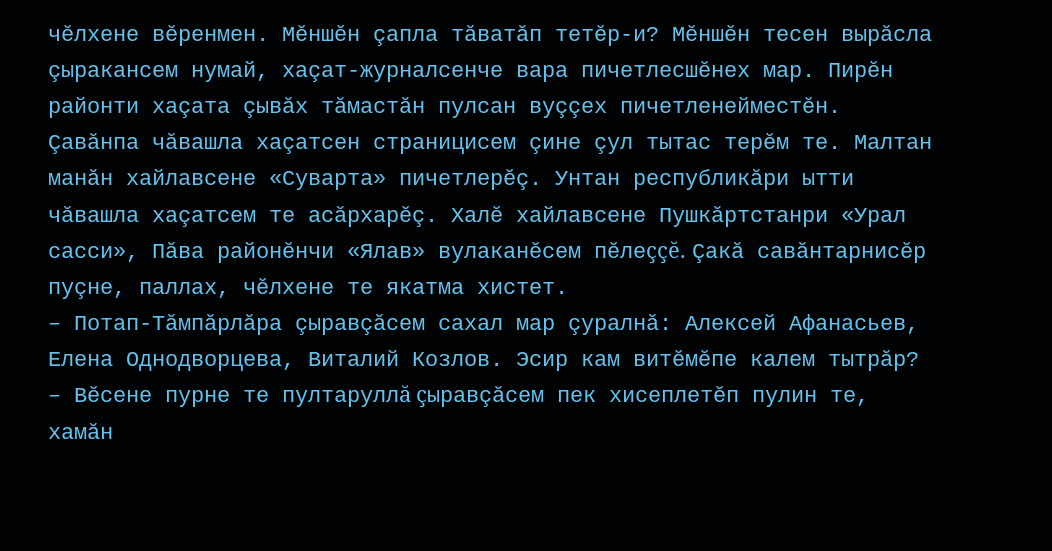чĕлхене вĕренмен. Мĕншĕн çапла тăватăп тетĕр-и? Мĕншĕн тесен вырăсла çыракансем нумай, хаçат-журналсенче вара пичетлесшĕнех мар. Пирĕн районти хаçата çывăх тăмастăн пулсан вуççех пичетленейместĕн. Çавăнпа чăвашла хаçатсен страницисем çине çул тытас терĕм те. Малтан манăн хайлавсене «Суварта» пичетлерĕç. Унтан республикăри ытти чăвашла хаçатсем те асăрхарĕç. Халĕ хайлавсене Пушкăртстанри «Урал сасси», Пăва районĕнчи «Ялав» вулаканĕсем пĕлеççĕ. Çакă савăнтарнисĕр пуçне, паллах, чĕлхене те якатма хистет.
– Потап-Тăмпăрлăра çыравçăсем сахал мар çуралнă: Алексей Афанасьев, Елена Однодворцева, Виталий Козлов. Эсир кам витĕмĕпе калем тытрăр?
– Вĕсене пурне те пултаруллă çыравçăсем пек хисеплетĕп пулин те, хамăн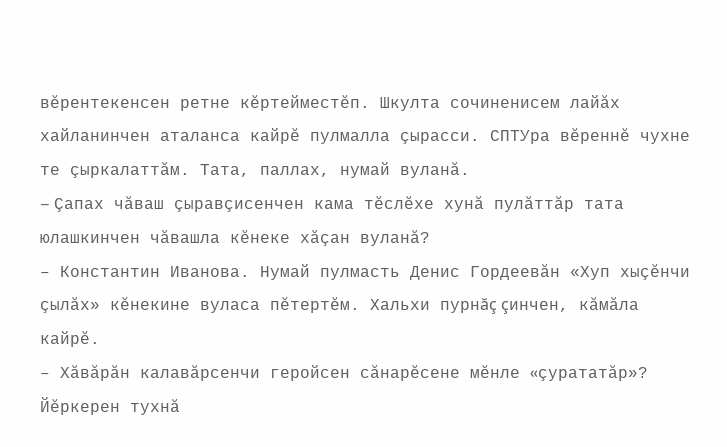вĕрентекенсен ретне кĕртейместĕп. Шкулта сочиненисем лайăх хайланинчен аталанса кайрĕ пулмалла çырасси. СПТУра вĕреннĕ чухне те çыркалаттăм. Тата, паллах, нумай вуланă.
– Çапах чăваш çыравçисенчен кама тĕслĕхе хунă пулăттăр тата юлашкинчен чăвашла кĕнеке хăçан вуланă?
– Константин Иванова. Нумай пулмасть Денис Гордеевăн «Хуп хыçĕнчи çылăх» кĕнекине вуласа пĕтертĕм. Хальхи пурнăç çинчен, кăмăла кайрĕ.
– Хăвăрăн калавăрсенчи геройсен сăнарĕсене мĕнле «çурататăр»? Йĕркерен тухнă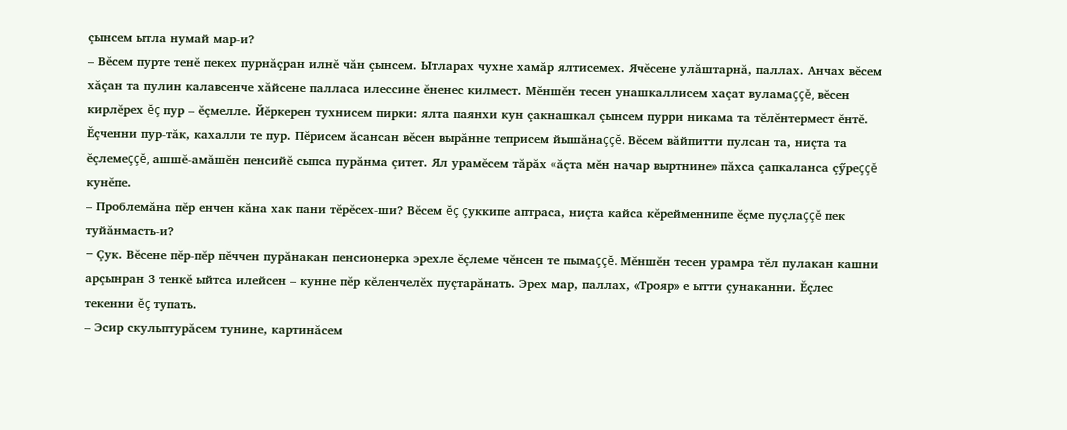çынсем ытла нумай мар-и?
– Вĕсем пурте тенĕ пекех пурнăçран илнĕ чăн çынсем. Ытларах чухне хамăр ялтисемех. Ячĕсене улăштарнă, паллах. Анчах вĕсем хăçан та пулин калавсенче хăйсене палласа илессине ĕненес килмест. Мĕншĕн тесен унашкаллисем хаçат вуламаççĕ, вĕсен кирлĕрех ĕç пур – ĕçмелле. Йĕркерен тухнисем пирки: ялта паянхи кун çакнашкал çынсем пурри никама та тĕлĕнтермест ĕнтĕ. Ĕçченни пур-тăк, кахалли те пур. Пĕрисем ăсансан вĕсен вырăнне теприсем йышăнаççĕ. Вĕсем вăйпитти пулсан та, ниçта та ĕçлемеççĕ, ашшĕ-амăшĕн пенсийĕ сыпса пурăнма çитет. Ял урамĕсем тăрăх «ăçта мĕн начар выртнине» пăхса çапкаланса çӳреççĕ кунĕпе.
– Проблемăна пĕр енчен кăна хак пани тĕрĕсех-ши? Вĕсем ĕç çуккипе аптраса, ниçта кайса кĕрейменнипе ĕçме пуçлаççĕ пек туйăнмасть-и?
– Çук. Вĕсене пĕр-пĕр пĕччен пурăнакан пенсионерка эрехле ĕçлеме чĕнсен те пымаççĕ. Мĕншĕн тесен урамра тĕл пулакан кашни арçынран 3 тенкĕ ыйтса илейсен – кунне пĕр кĕленчелĕх пуçтарăнать. Эрех мар, паллах, «Трояр» е ытти çунаканни. Ĕçлес текенни ĕç тупать.
– Эсир скульптурăсем тунине, картинăсем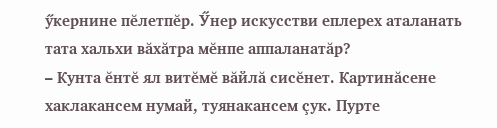ӳкернине пĕлетпĕр. Ӳнер искусстви еплерех аталанать тата хальхи вăхăтра мĕнпе аппаланатăр?
– Кунта ĕнтĕ ял витĕмĕ вăйлă сисĕнет. Картинăсене хаклакансем нумай, туянакансем çук. Пурте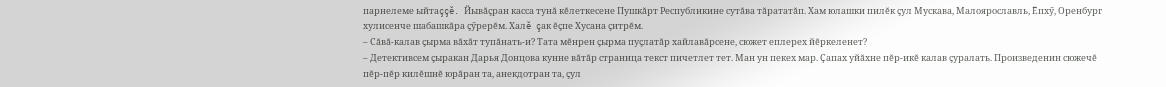парнелеме ыйтаççĕ. Йывăçран касса тунă кĕлеткесене Пушкăрт Республикине сутăва тăрататăп. Хам юлашки пилĕк çул Мускава, Малоярославль, Ĕпхӳ, Оренбург хулисенче шабашкăра çӳрерĕм. Халĕ çак ĕçпе Хусана çитрĕм.
– Сăвă-калав çырма вăхăт тупăнать-и? Тата мĕнрен çырма пуçлатăр хайлавăрсене, сюжет еплерех йĕркеленет?
– Детективсем çыракан Дарья Донцова кунне вăтăр страница текст пичетлет тет. Ман ун пекех мар. Çапах уйăхне пĕр-икĕ калав çуралать. Произведенин сюжечĕ пĕр-пĕр килĕшнĕ юрăран та, анекдотран та, çул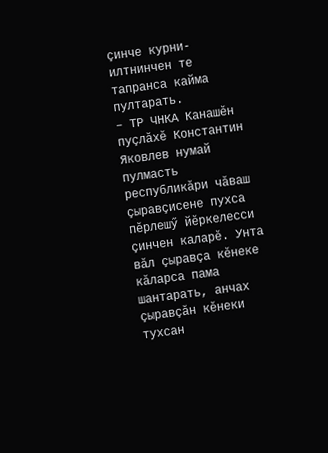çинче курни-илтнинчен те тапранса кайма пултарать.
– ТР ЧНКА Канашĕн пуçлăхĕ Константин Яковлев нумай пулмасть республикăри чăваш çыравçисене пухса пĕрлешӳ йĕркелесси çинчен каларĕ. Унта вăл çыравçа кĕнеке кăларса пама шантарать, анчах çыравçăн кĕнеки тухсан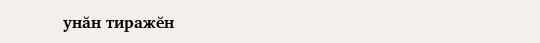унăн тиражĕн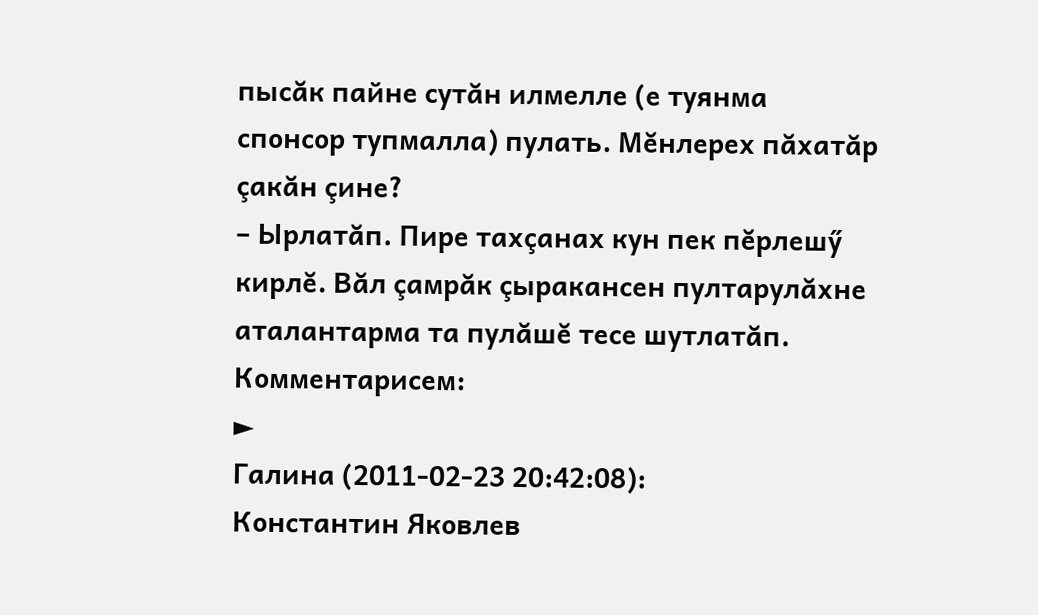пысăк пайне сутăн илмелле (е туянма спонсор тупмалла) пулать. Мĕнлерех пăхатăр çакăн çине?
– Ырлатăп. Пире тахçанах кун пек пĕрлешӳ кирлĕ. Вăл çамрăк çыракансен пултарулăхне аталантарма та пулăшĕ тесе шутлатăп.
Комментарисем:
►
Галина (2011-02-23 20:42:08):
Константин Яковлев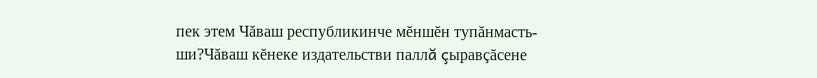пек этем Чăваш республикинче мĕншĕн тупăнмасть-ши?Чăваш кĕнеке издательстви паллă çыравçăсене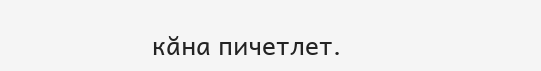кăна пичетлет.